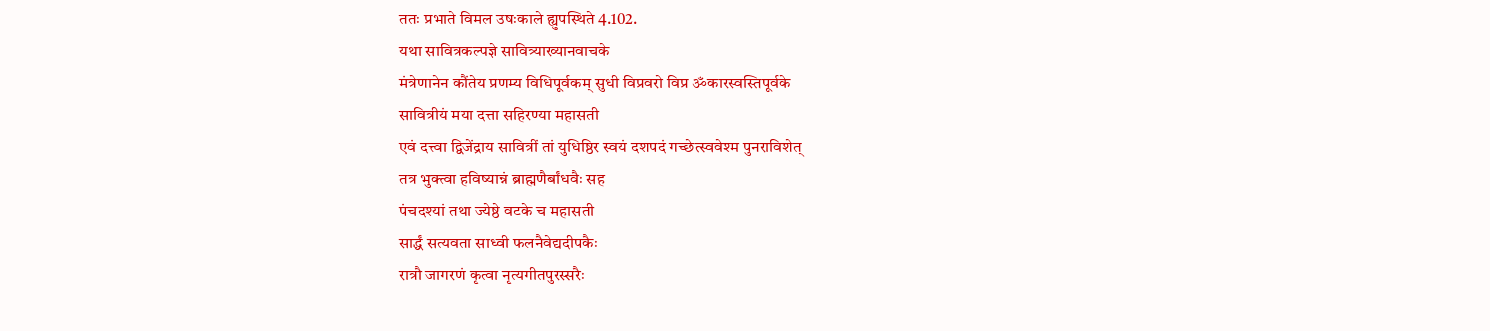ततः प्रभाते विमल उषःकाले ह्युपस्थिते 4.102.
यथा सावित्रकल्पज्ञे सावित्र्याख्यानवाचके
मंत्रेणानेन कौंतेय प्रणम्य विधिपूर्वकम् सुधी विप्रवरो विप्र ॐकारस्वस्तिपूर्वके
सावित्रीयं मया दत्ता सहिरण्या महासती
एवं दत्त्वा द्विजेंद्राय सावित्रीं तां युधिष्ठिर स्वयं दशपदं गच्छेत्स्ववेश्म पुनराविशेत्
तत्र भुक्त्वा हविष्यान्नं ब्राह्मणैर्बांधवैः सह
पंचदश्यां तथा ज्येष्ठे वटके च महासती
सार्द्धं सत्यवता साध्वी फलनैवेद्यदीपकैः
रात्रौ जागरणं कृत्वा नृत्यगीतपुरस्सरैः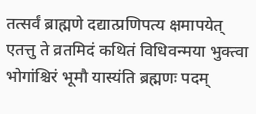तत्सर्वं ब्राह्मणे दद्यात्प्रणिपत्य क्षमापयेत्
एतत्तु ते व्रतमिदं कथितं विधिवन्मया भुक्त्वा भोगांश्चिरं भूमौ यास्यंति ब्रह्मणः पदम्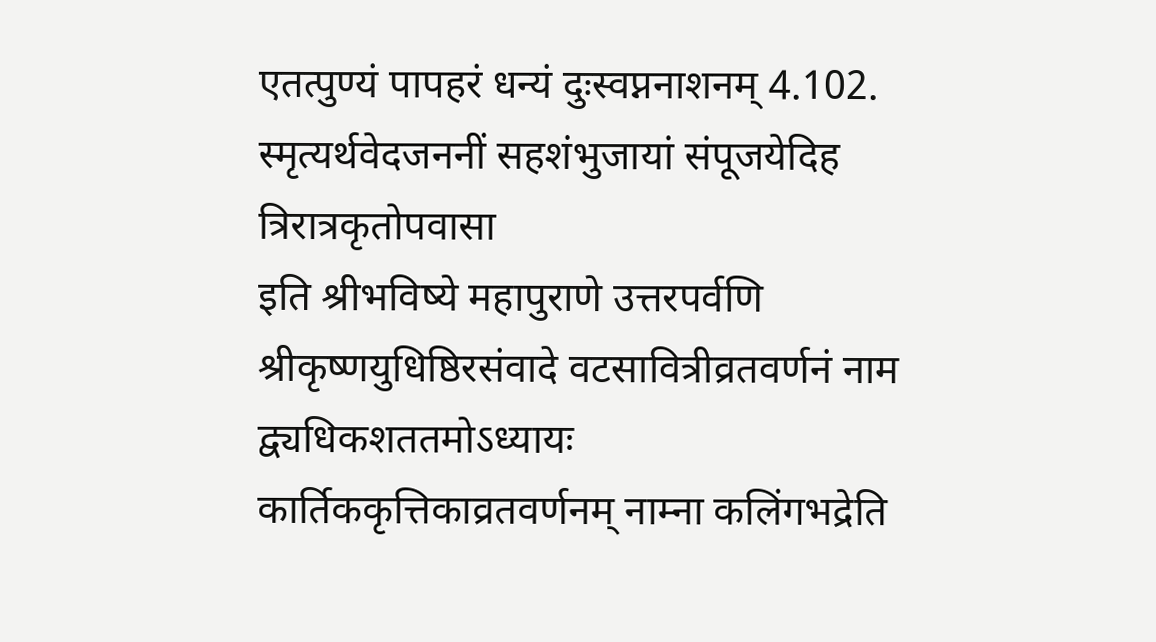एतत्पुण्यं पापहरं धन्यं दुःस्वप्ननाशनम् 4.102.
स्मृत्यर्थवेदजननीं सहशंभुजायां संपूजयेदिह त्रिरात्रकृतोपवासा
इति श्रीभविष्ये महापुराणे उत्तरपर्वणि श्रीकृष्णयुधिष्ठिरसंवादे वटसावित्रीव्रतवर्णनं नाम द्व्यधिकशततमोऽध्यायः
कार्तिककृत्तिकाव्रतवर्णनम् नाम्ना कलिंगभद्रेति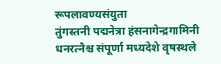रूपलावण्यसंयुता
तुंगस्तनी पद्मनेत्रा हंसनागेन्द्रगामिनी
धनरत्नैश्च संपूर्णा मध्यदेशे वृषस्थले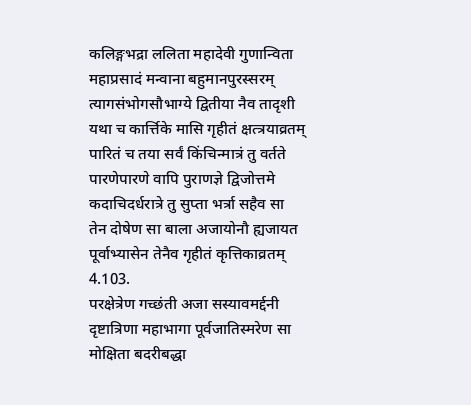कलिङ्गभद्रा ललिता महादेवी गुणान्विता
महाप्रसादं मन्वाना बहुमानपुरस्सरम्
त्यागसंभोगसौभाग्ये द्वितीया नैव तादृशी
यथा च कार्त्तिके मासि गृहीतं क्षत्त्रयाव्रतम् पारितं च तया सर्वं किंचिन्मात्रं तु वर्तते
पारणेपारणे वापि पुराणज्ञे द्विजोत्तमे
कदाचिदर्धरात्रे तु सुप्ता भर्त्रा सहैव सा
तेन दोषेण सा बाला अजायोनौ ह्यजायत
पूर्वाभ्यासेन तेनैव गृहीतं कृत्तिकाव्रतम् 4.103.
परक्षेत्रेण गच्छंती अजा सस्यावमर्द्दनी
दृष्टात्रिणा महाभागा पूर्वजातिस्मरेण सा
मोक्षिता बदरीबद्धा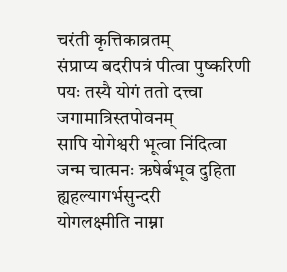चरंती कृत्तिकाव्रतम्
संप्राप्य बदरीपत्रं पीत्वा पुष्करिणी पयः तस्यै योगं ततो दत्त्वा जगामात्रिस्तपोवनम्
सापि योगेश्वरी भूत्वा निंदित्वा जन्म चात्मनः ऋषेर्बभूव दुहिता ह्यहल्यागर्भसुन्दरी
योगलक्ष्मीति नाम्ना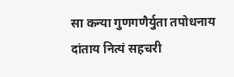सा कन्या गुणगणैर्युता तपोधनाय दांताय नित्यं सहचरी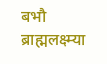बभौ
ब्राह्मलक्ष्म्या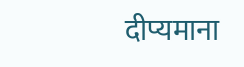दीप्यमाना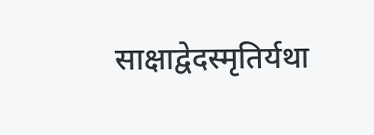साक्षाद्वेदस्मृतिर्यथा